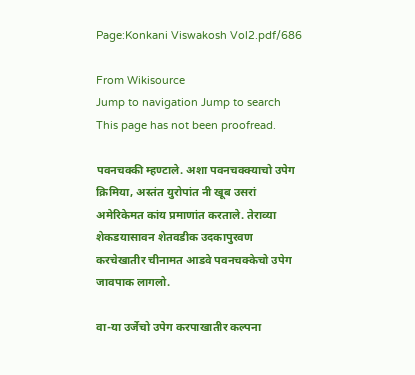Page:Konkani Viswakosh Vol2.pdf/686

From Wikisource
Jump to navigation Jump to search
This page has not been proofread.

पवनचक्की म्हण्टाले. अशा पवनचक्क्याचो उपेग क्रिमिया, अस्तंत युरोपांत नी खूब उसरां अमेरिकेमत कांय प्रमाणांत करताले. तेराव्या शेकडयासावन शेतवडीक उदकापुरवण करचेखातीर चीनामत आडवे पवनचक्केचो उपेग जावपाक लागलो.

वा-या उर्जेचो उपेग करपाखातीर कल्पना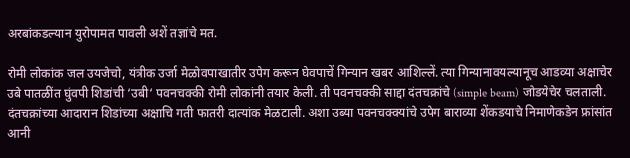अरबांकडल्यान युरोपामत पावली अशें तज्ञांचे मत.

रोमी लोकांक जल उयजेचो, यंत्रीक उर्जा मेळोवपाखातीर उपेग करून घेवपाचें गिन्यान खबर आशिल्लें. त्या गिन्यानावयल्यानूच आडव्या अक्षाचेर उबे पातळींत घुंवपी शिडांची ‘उबी‘ पवनचक्की रोमी लोकांनी तयार केली. ती पवनचक्की साद्दा दंतचक्रांचे (simple beam) जोडयेचेर चलताली. दंतचक्रांच्या आदारान शिडांच्या अक्षाचि गती फातरी दात्यांक मेळटाली. अशा उब्या पवनचक्क्यांचे उपेग बाराव्या शेंकडयाचे निमाणेकडेन फ्रांसांत आनी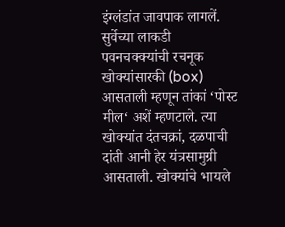इंग्लंडांत जावपाक लागलें. सुर्वेच्या लाकडी पवनचक्क्यांची रचनूक खोक्यांसारकी (box) आसताली म्हणून तांकां ‘पोस्ट मील‘ अशें म्हणटाले. त्या खोक्यांत दंतचक्रां, दळपाची दांती आनी हेर यंत्रसामुग्री आसताली. खोक्यांचे भायले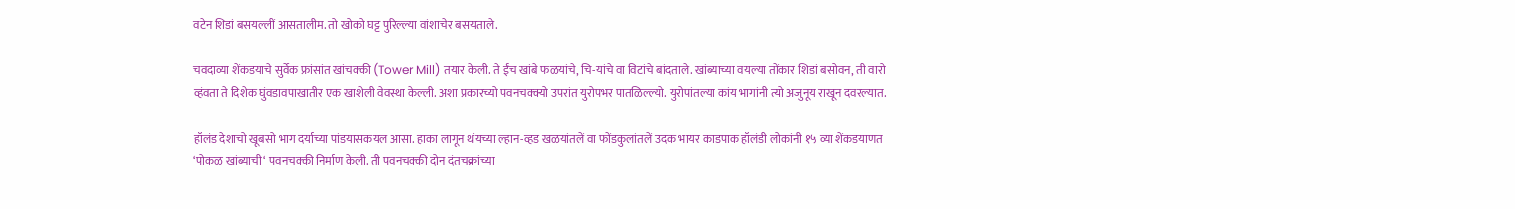वटेन शिडां बसयल्लीं आसतालीम. तो खोको घट्ट पुरिल्ल्या वांशाचेर बसयताले.

चवदाव्या शेंकडयाचे सुर्वेक फ्रांसांत खांचक्की (Tower Mill) तयार केली. ते ईंच खांबे फळयांचे, चि-यांचे वा विटांचे बांदताले. खांब्याच्या वयल्या तोंकार शिडां बसोवन, ती वारो व्हंवता ते दिशेक घुंवडावपाखातीर एक खाशेली वेवस्था केल्ली. अशा प्रकारच्यो पवनचक्क्यो उपरांत युरोपभर पातळिल्ल्यो. युरोपांतल्या कांय भागांनी त्यो अजुनूय राखून दवरल्यात.

हॉलंड देशाचो खूबसो भाग दर्याच्या पांडयासकयल आसा. हाका लागून थंयच्या ल्हान-व्हड खळयांतलें वा फोंडकुलांतलें उदक भायर काडपाक हॉलंडी लोकांनी १५ व्या शेंकडयाणत ‘पोकळ खांब्याची‘ पवनचक्की निर्माण केली. ती पवनचक्की दोन दंतचक्रांच्या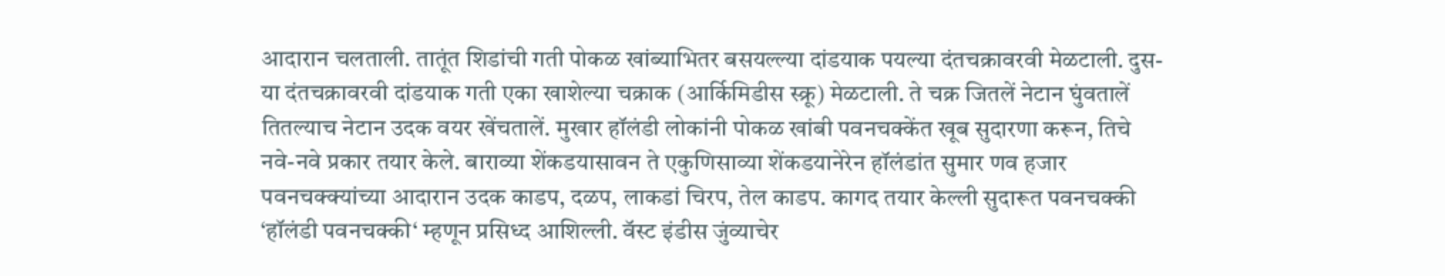आदारान चलताली. तातूंत शिडांची गती पोकळ खांब्याभितर बसयल्ल्या दांडयाक पयल्या दंतचक्रावरवी मेळटाली. दुस-या दंतचक्रावरवी दांडयाक गती एका खाशेल्या चक्राक (आर्किमिडीस स्क्रू) मेळटाली. ते चक्र जितलें नेटान घुंवतालें तितल्याच नेटान उदक वयर खेंचतालें. मुखार हॉलंडी लोकांनी पोकळ खांबी पवनचक्केंत खूब सुदारणा करून, तिचे नवे-नवे प्रकार तयार केले. बाराव्या शेंकडयासावन ते एकुणिसाव्या शेंकडयानेरेन हॉलंडांत सुमार णव हजार पवनचक्क्यांच्या आदारान उदक काडप, दळप, लाकडां चिरप, तेल काडप. कागद तयार केल्ली सुदारूत पवनचक्की ‘हॉलंडी पवनचक्की‘ म्हणून प्रसिध्द आशिल्ली. वॅस्ट इंडीस जुंव्याचेर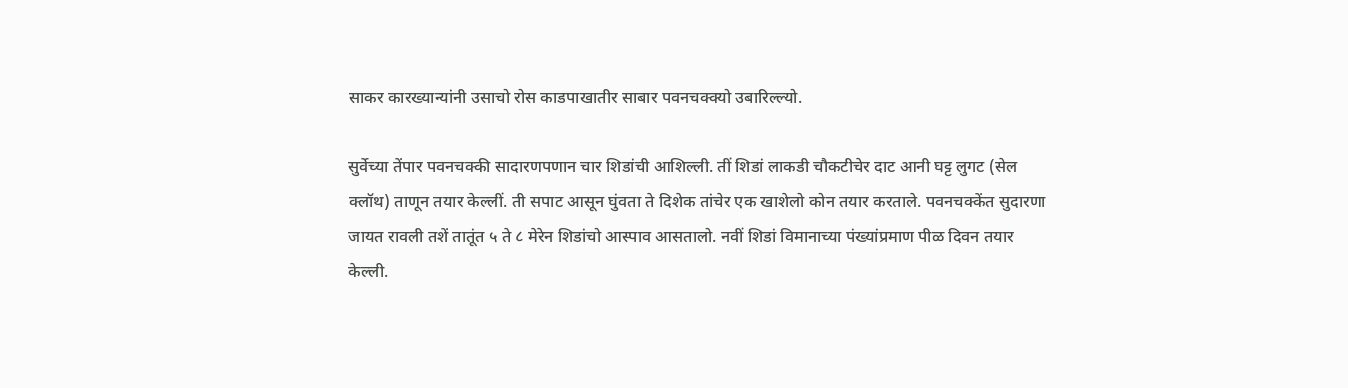साकर कारख्यान्यांनी उसाचो रोस काडपाखातीर साबार पवनचक्क्यो उबारिल्ल्यो.

सुर्वेच्या तेंपार पवनचक्की सादारणपणान चार शिडांची आशिल्ली. तीं शिडां लाकडी चौकटीचेर दाट आनी घट्ट लुगट (सेल क्लॉथ) ताणून तयार केल्लीं. ती सपाट आसून घुंवता ते दिशेक तांचेर एक खाशेलो कोन तयार करताले. पवनचक्केंत सुदारणा जायत रावली तशें तातूंत ५ ते ८ मेरेन शिडांचो आस्पाव आसतालो. नवीं शिडां विमानाच्या पंख्यांप्रमाण पीळ दिवन तयार केल्ली.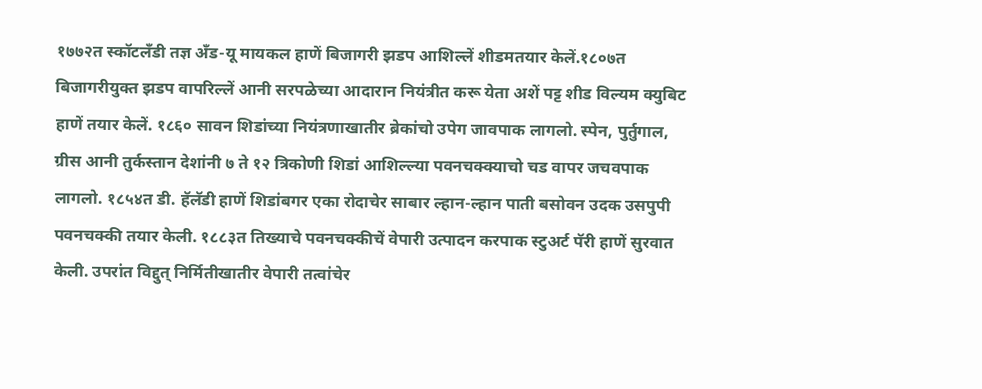१७७२त स्कॉटलँडी तज्ञ अँड-यू मायकल हाणें बिजागरी झडप आशिल्लें शीडमतयार केलें.१८०७त बिजागरीयुक्त झडप वापरिल्लें आनी सरपळेच्या आदारान नियंत्रीत करू येता अशें पट्ट शीड विल्यम क्युबिट हाणें तयार केलें. १८६० सावन शिडांच्या नियंत्रणाखातीर ब्रेकांचो उपेग जावपाक लागलो. स्पेन, पुर्तुगाल, ग्रीस आनी तुर्कस्तान देशांनी ७ ते १२ त्रिकोणी शिडां आशिल्ल्या पवनचक्क्याचो चड वापर जचवपाक लागलो. १८५४त डी. हॅलॅडी हाणें शिडांबगर एका रोदाचेर साबार ल्हान-ल्हान पाती बसोवन उदक उसपुपी पवनचक्की तयार केली. १८८३त तिख्याचे पवनचक्कीचें वेपारी उत्पादन करपाक स्टुअर्ट पॅरी हाणें सुरवात केली. उपरांत विद्दुत् निर्मितीखातीर वेपारी तत्वांचेर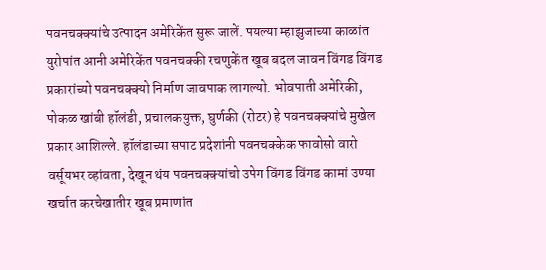पवनचक्क्यांचे उत्पादन अमेरिकेंत सुरू जालें. पयल्या म्हाझुजाच्या काळांत युरोपांत आनी अमेरिकेंत पवनचक्की रचणुकेंत खूब बदल जावन विंगड विंगड प्रकारांच्यो पवनचक्क्यो निर्माण जावपाक लागल्यो. भोवपाती अमेरिकी, पोकळ खांबी हॉलंडी, प्रचालकयुक्त, घुर्णकी (रोटर) हे पवनचक्क्यांचे मुखेल प्रकार आशिल्ले. हॉलंडाच्या सपाट प्रदेशांनी पवनचक्केक फावोसो वारो वर्सूयभर व्हांवता, देखून थंय पवनचक्क्यांचो उपेग विंगड विंगड कामां उण्या खर्चात करचेखातीर खूब प्रमाणांत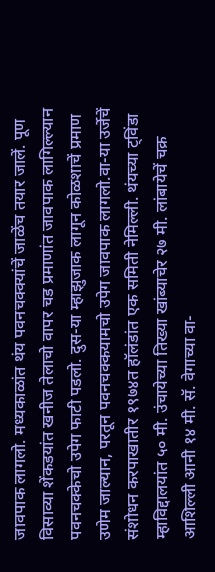जावपाक लागलो. मध्यकाळांत थंय पवनचक्क्यांचें जाळेंच तयार जालें. पूण विसाव्या शेंकडयांत खनीज तेलाचो वापर चड प्रमाणांत जावपाक लागिल्ल्यान पवनचक्केचो उपेग फाटी पडलो. दुस-या म्हाझुजाक लागून कोळशाचें प्रमाण उणेम जाल्यान, परतून पवनचक्कयामचो उपेग जावपाक लागलो.वा-या उर्जेचें संशोधन करपाखातीर १९७४त हॉलंडांत एक समिती नेमिल्ली. थंयच्या ट्विंडा म्हाविद्दालयांत ५० मी. उंचायेच्या तिख्या खांब्याचेर २७ मी. लांबायेचें चक्र आशिल्ली आनी १४ मी. सॅ. वेगाच्या वा-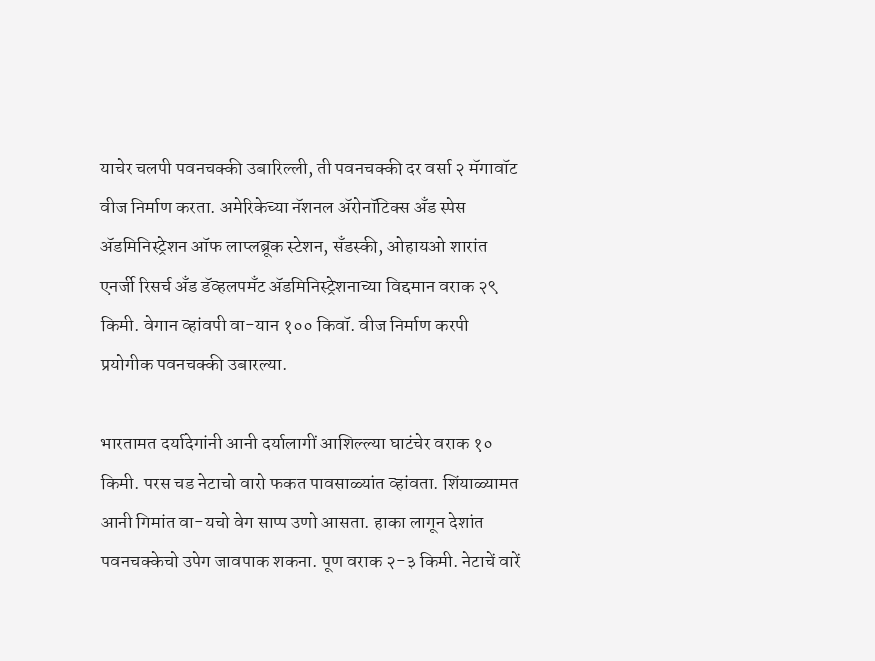याचेर चलपी पवनचक्की उबारिल्ली, ती पवनचक्की दर वर्सा २ मॅगावॉट वीज निर्माण करता. अमेरिकेच्या नॅशनल ॲरोनॉटिक्स अँड स्पेस ॲडमिनिस्ट्रेशन ऑफ लाप्लब्रूक स्टेशन, सँडस्की, ओहायओ शारांत एनर्जी रिसर्च अँड डॅव्हलपमँट ॲडमिनिस्ट्रेशनाच्या विद्दमान वराक २९ किमी. वेगान व्हांवपी वा-यान १०० किवॉ. वीज निर्माण करपी प्रयोगीक पवनचक्की उबारल्या.

भारतामत दर्यादेगांनी आनी दर्यालागीं आशिल्ल्या घाटंचेर वराक १० किमी. परस चड नेटाचो वारो फकत पावसाळ्यांत व्हांवता. शिंयाळ्यामत आनी गिमांत वा-यचो वेग साप्प उणो आसता. हाका लागून देशांत पवनचक्केचो उपेग जावपाक शकना. पूण वराक २-३ किमी. नेटाचें वारें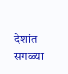देशांत सगळ्या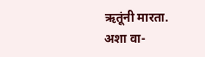ऋतूंनी मारता. अशा वा-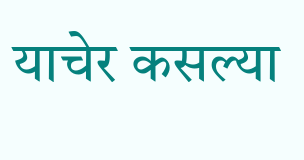याचेर कसल्या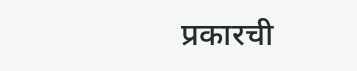प्रकारची